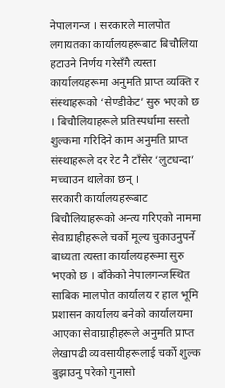नेपालगन्ज । सरकारले मालपोत लगायतका कार्यालयहरूबाट बिचौलिया हटाउने निर्णय गरेसँगै त्यस्ता कार्यालयहरूमा अनुमति प्राप्त व्यक्ति र संस्थाहरूको ‘सेण्डीकेट’ सुरु भएको छ । बिचौलियाहरूले प्रतिस्पर्धामा सस्तो शुल्कमा गरिदिने काम अनुमति प्राप्त संस्थाहरूले दर रेट नै टाँसेर ‘लुटधन्दा’ मच्चाउन थालेका छन् ।
सरकारी कार्यालयहरूबाट बिचौलियाहरूको अन्त्य गरिएको नाममा सेवाग्राहीहरूले चर्को मूल्य चुकाउनुपर्ने बाध्यता त्यस्ता कार्यालयहरूमा सुरु भएको छ । बाँकेको नेपालगन्जस्थित साबिक मालपोत कार्यालय र हाल भूमि प्रशासन कार्यालय बनेको कार्यालयमा आएका सेवाग्राहीहरूले अनुमति प्राप्त लेखापढी व्यवसायीहरूलाई चर्को शुल्क बुझाउनु परेको गुनासो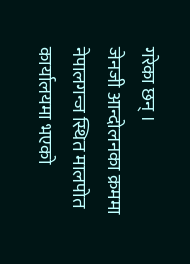गरेका छन् ।
जेनजी आन्दोलनका क्रममा नेपालगन्ज स्थित मालपोत कार्यालयमा भएको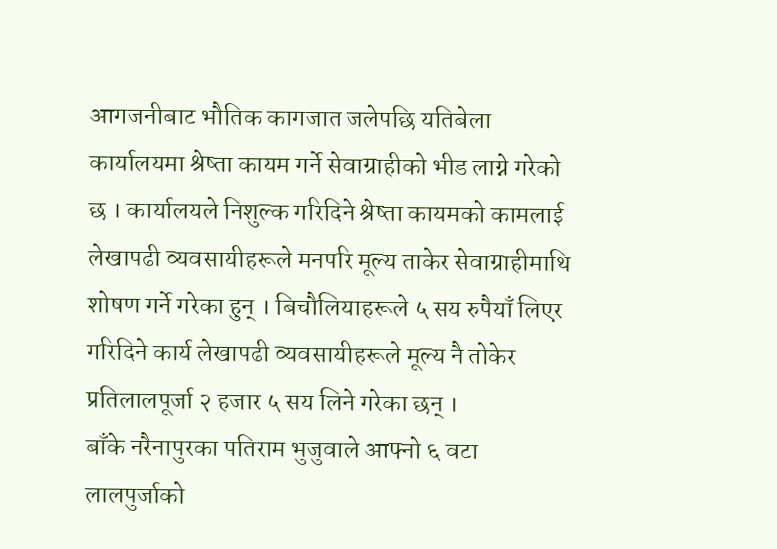आगजनीबाट भौतिक कागजात जलेपछि यतिबेला कार्यालयमा श्रेष्ता कायम गर्ने सेवाग्राहीको भीड लाग्ने गरेको छ । कार्यालयले निशुल्क गरिदिने श्रेष्ता कायमको कामलाई लेखापढी व्यवसायीहरूले मनपरि मूल्य ताकेर सेवाग्राहीमाथि शोषण गर्ने गरेका हुन् । बिचौलियाहरूले ५ सय रुपैयाँ लिएर गरिदिने कार्य लेखापढी व्यवसायीहरूले मूल्य नै तोकेर प्रतिलालपूर्जा २ हजार ५ सय लिने गरेका छन् ।
बाँके नरैनापुरका पतिराम भुजुवाले आफ्नो ६ वटा लालपुर्जाको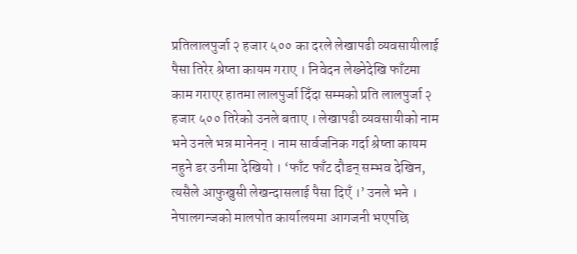प्रतिलालपुर्जा २ हजार ५०० का दरले लेखापढी व्यवसायीलाई पैसा तिरेर श्रेष्ता कायम गराए । निवेदन लेख्नेदेखि फाँटमा काम गराएर हातमा लालपुर्जा दिँदा सम्मको प्रति लालपुर्जा २ हजार ५०० तिरेको उनले बताए । लेखापढी व्यवसायीको नाम भने उनले भन्न मानेनन् । नाम सार्वजनिक गर्दा श्रेष्ता कायम नहुने डर उनीमा देखियो । ‘फाँट फाँट दौडन् सम्भव देखिन, त्यसैले आफुखुसी लेखन्दासलाई पैसा दिएँ ।’ उनले भने ।
नेपालगन्जको मालपोत कार्यालयमा आगजनी भएपछि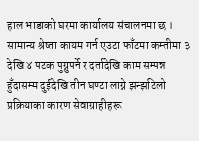हाल भाडाको घरमा कार्यालय संचालनमा छ । सामान्य श्रेष्ता कायम गर्न एउटा फाँटमा कम्तीमा ३ देखि ४ पटक पुग्नुपर्ने र दर्तादेखि काम सम्पन्न हुँदासम्म दुईदेखि तीन घण्टा लाग्ने झन्झटिलो प्रक्रियाका कारण सेवाग्राहीहरू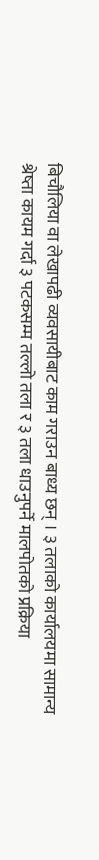बिचौलिया वा लेखापढी व्यवसायीबाट काम गराउन बाध्य छन् । ३ तलाको कार्यालयमा सामान्य श्रेष्ता कायम गर्दा ३ पटकसम्म तल्लो तला र ३ तला धाउनुपर्ने मालपोतको प्रक्रिया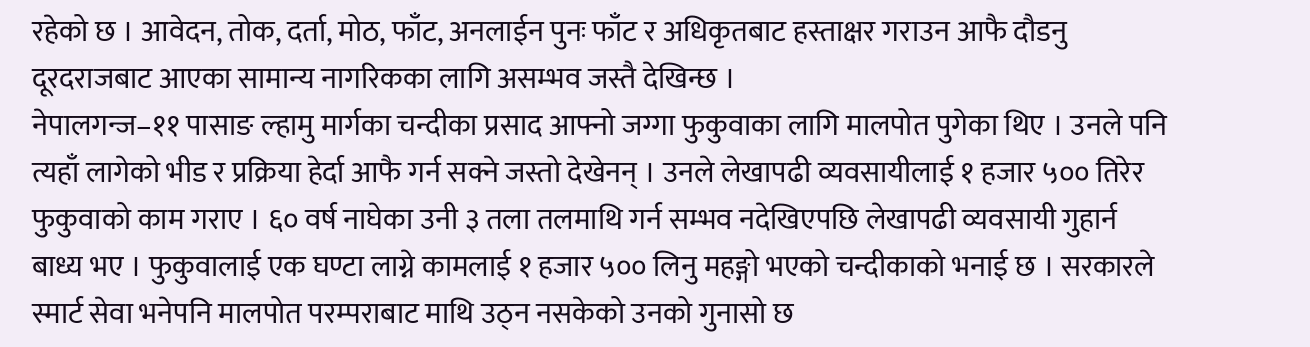रहेको छ । आवेदन, तोक, दर्ता, मोठ, फाँट, अनलाईन पुनः फाँट र अधिकृतबाट हस्ताक्षर गराउन आफै दौडनु दूरदराजबाट आएका सामान्य नागरिकका लागि असम्भव जस्तै देखिन्छ ।
नेपालगन्ज–११ पासाङ ल्हामु मार्गका चन्दीका प्रसाद आफ्नो जग्गा फुकुवाका लागि मालपोत पुगेका थिए । उनले पनि त्यहाँ लागेको भीड र प्रक्रिया हेर्दा आफै गर्न सक्ने जस्तो देखेनन् । उनले लेखापढी व्यवसायीलाई १ हजार ५०० तिरेर फुकुवाको काम गराए । ६० वर्ष नाघेका उनी ३ तला तलमाथि गर्न सम्भव नदेखिएपछि लेखापढी व्यवसायी गुहार्न बाध्य भए । फुकुवालाई एक घण्टा लाग्ने कामलाई १ हजार ५०० लिनु महङ्गो भएको चन्दीकाको भनाई छ । सरकारले स्मार्ट सेवा भनेपनि मालपोत परम्पराबाट माथि उठ्न नसकेको उनको गुनासो छ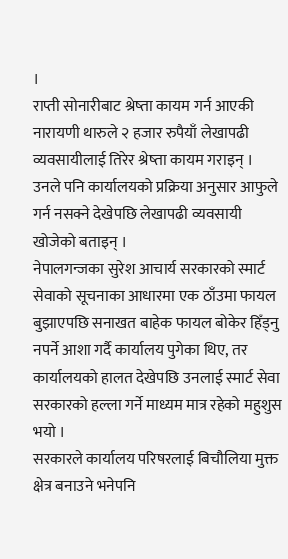।
राप्ती सोनारीबाट श्रेष्ता कायम गर्न आएकी नारायणी थारुले २ हजार रुपैयाँ लेखापढी व्यवसायीलाई तिरेर श्रेष्ता कायम गराइन् । उनले पनि कार्यालयको प्रक्रिया अनुसार आफुले गर्न नसक्ने देखेपछि लेखापढी व्यवसायी खोजेको बताइन् ।
नेपालगन्जका सुरेश आचार्य सरकारको स्मार्ट सेवाको सूचनाका आधारमा एक ठाँउमा फायल बुझाएपछि सनाखत बाहेक फायल बोकेर हिँड्नु नपर्ने आशा गर्दै कार्यालय पुगेका थिए, तर कार्यालयको हालत देखेपछि उनलाई स्मार्ट सेवा सरकारको हल्ला गर्ने माध्यम मात्र रहेको महुशुस भयो ।
सरकारले कार्यालय परिषरलाई बिचौलिया मुक्त क्षेत्र बनाउने भनेपनि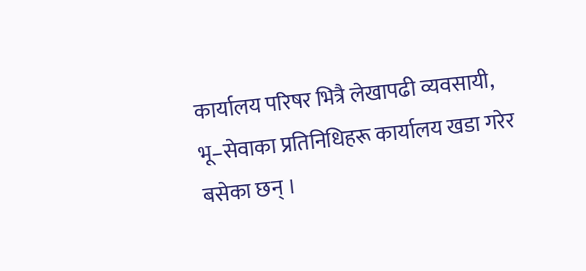कार्यालय परिषर भित्रै लेखापढी व्यवसायी, भू–सेवाका प्रतिनिधिहरू कार्यालय खडा गरेर बसेका छन् ।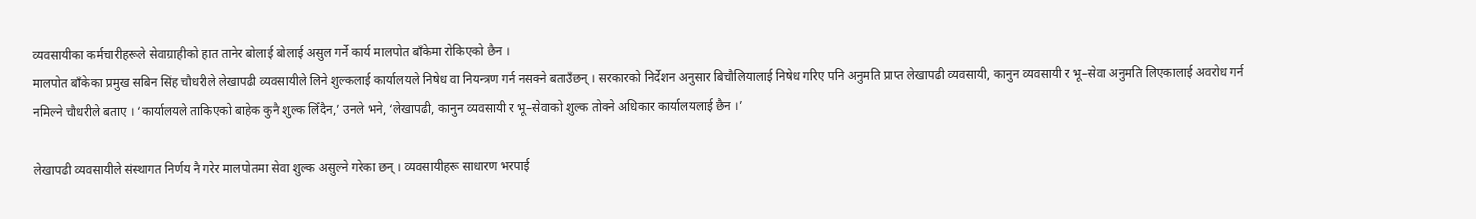व्यवसायीका कर्मचारीहरूले सेवाग्राहीको हात तानेर बोलाई बोलाई असुल गर्ने कार्य मालपोत बाँकेमा रोकिएको छैन ।
मालपोत बाँकेका प्रमुख सबिन सिंह चौधरीले लेखापढी व्यवसायीले लिने शुल्कलाई कार्यालयले निषेध वा नियन्त्रण गर्न नसक्ने बताउँछन् । सरकारको निर्देशन अनुसार बिचौलियालाई निषेध गरिए पनि अनुमति प्राप्त लेखापढी व्यवसायी, कानुन व्यवसायी र भू–सेवा अनुमति लिएकालाई अवरोध गर्न नमिल्ने चौधरीले बताए । ‘कार्यालयले ताकिएको बाहेक कुनै शुल्क लिँदैन,’ उनले भने, ‘लेखापढी, कानुन व्यवसायी र भू–सेवाको शुल्क तोक्ने अधिकार कार्यालयलाई छैन ।’

लेखापढी व्यवसायीले संस्थागत निर्णय नै गरेर मालपोतमा सेवा शुल्क असुल्ने गरेका छन् । व्यवसायीहरू साधारण भरपाई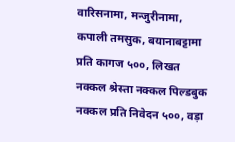वारिसनामा, मन्जुरीनामा, कपाली तमसुक, बयानाबट्टामा प्रति कागज ५००, लिखत नक्कल श्रेस्ता नक्कल पिल्डबुक नक्कल प्रति निवेदन ५००, वड़ा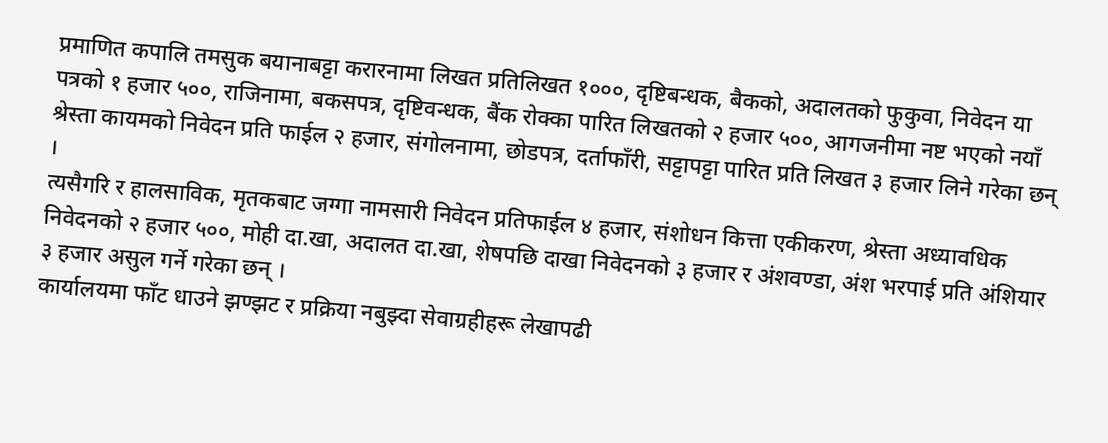प्रमाणित कपालि तमसुक बयानाबट्टा करारनामा लिखत प्रतिलिखत १०००, दृष्टिबन्धक, बैकको, अदालतको फुकुवा, निवेदन या पत्रको १ हजार ५००, राजिनामा, बकसपत्र, दृष्टिवन्धक, बैंक रोक्का पारित लिखतको २ हजार ५००, आगजनीमा नष्ट भएको नयाँ श्रेस्ता कायमको निवेदन प्रति फाईल २ हजार, संगोलनामा, छोडपत्र, दर्ताफाँरी, सट्टापट्टा पारित प्रति लिखत ३ हजार लिने गरेका छन् ।
त्यसैगरि र हालसाविक, मृतकबाट जग्गा नामसारी निवेदन प्रतिफाईल ४ हजार, संशोधन कित्ता एकीकरण, श्रेस्ता अध्यावधिक निवेदनको २ हजार ५००, मोही दा.खा, अदालत दा.खा, शेषपछि दाखा निवेदनको ३ हजार र अंशवण्डा, अंश भरपाई प्रति अंशियार ३ हजार असुल गर्ने गरेका छन् ।
कार्यालयमा फाँट धाउने झण्झट र प्रक्रिया नबुझ्दा सेवाग्रहीहरू लेखापढी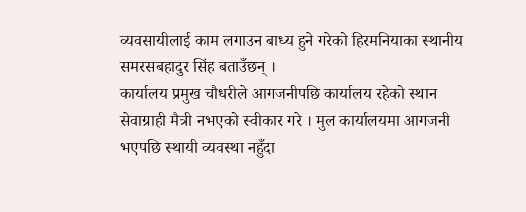व्यवसायीलाई काम लगाउन बाध्य हुने गरेको हिरमनियाका स्थानीय समरसबहादुर सिंह बताउँछन् ।
कार्यालय प्रमुख चौधरीले आगजनीपछि कार्यालय रहेको स्थान सेवाग्राही मैत्री नभएको स्वीकार गरे । मुल कार्यालयमा आगजनी भएपछि स्थायी व्यवस्था नहुँदा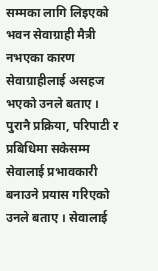सम्मका लागि लिइएको भवन सेवाग्राही मैत्री नभएका कारण सेवाग्राहीलाई असहज भएको उनले बताए । पुरानै प्रक्रिया, परिपाटी र प्रबिधिमा सकेसम्म सेवालाई प्रभावकारी बनाउने प्रयास गरिएको उनले बताए । सेवालाई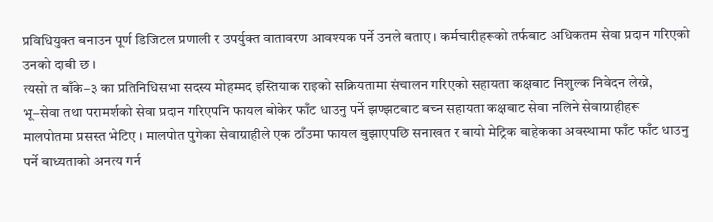प्रविधियुक्त बनाउन पूर्ण डिजिटल प्रणाली र उपर्युक्त वातावरण आवश्यक पर्ने उनले बताए । कर्मचारीहरूको तर्फबाट अधिकतम सेवा प्रदान गरिएको उनको दाबी छ ।
त्यसो त बाँके–३ का प्रतिनिधिसभा सदस्य मोहम्मद इस्तियाक राइको सक्रियतामा संचालन गरिएको सहायता कक्षबाट निशुल्क निवेदन लेख्ने, भू–सेवा तथा परामर्शको सेवा प्रदान गरिएपनि फायल बोकेर फाँट धाउनु पर्ने झण्झटबाट बच्न सहायता कक्षबाट सेवा नलिने सेवाग्राहीहरू मालपोतमा प्रसस्त भेटिए । मालपोत पुगेका सेवाग्राहीले एक ठाँउमा फायल बुझाएपछि सनाखत र बायो मेट्रिक बाहेकका अवस्थामा फाँट फाँट धाउनु पर्ने बाध्यताको अनत्य गर्न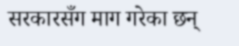सरकारसँग माग गरेका छन्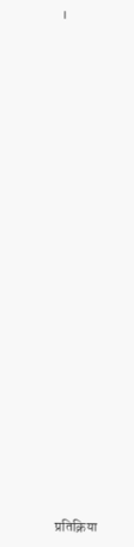।




















प्रतिक्रिया